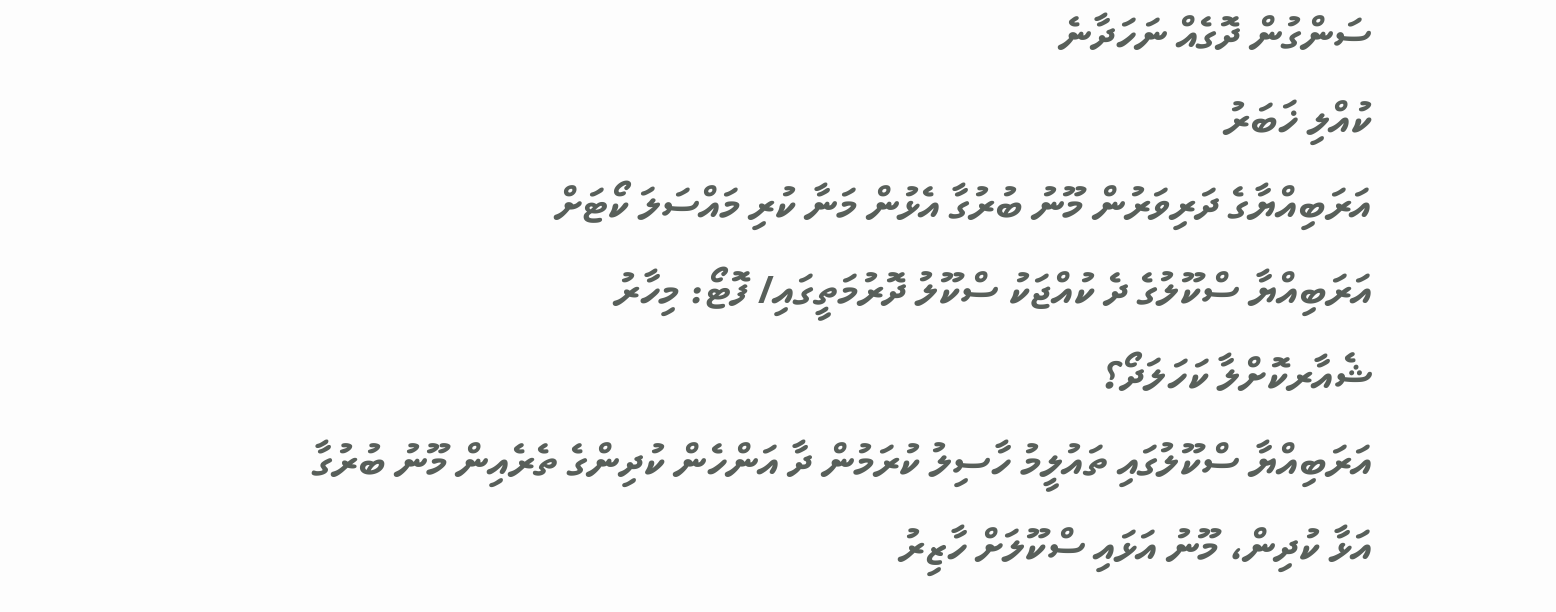ސަންގުން ދޮގެއް ނަހަދާނެ
ކުއްލި ޚަބަރު
އަރަބިއްޔާގެ ދަރިވަރުން މޫނު ބުރުގާ އެޅުން މަނާ ކުރި މައްސަލަ ކޯޓަށް
އަރަބިއްޔާ ސްކޫލުގެ ދެ ކުއްޖަކު ސްކޫލު ދޮރުމަތީގައި/ ފޮޓޯ: މިހާރު
ޝެއާރކޮށްލާ ކަހަލަދޯ؟
އަރަބިއްޔާ ސްކޫލުގައި ތައުލީމު ހާސިލު ކުރަމުން ދާ އަންހެން ކުދިންގެ ތެރެއިން މޫނު ބުރުގާ އަޅާ ކުދިން، މޫނު އަޅައި ސްކޫލަށް ހާޒިރު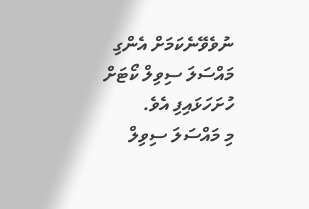ނުވެވޭނެކަމަށް އެންގި މައްސަލަ ސިވިލް ކޯޓަށް ހުށަހަޅައިފި އެވެ.
މި މައްސަލަ ސިވިލް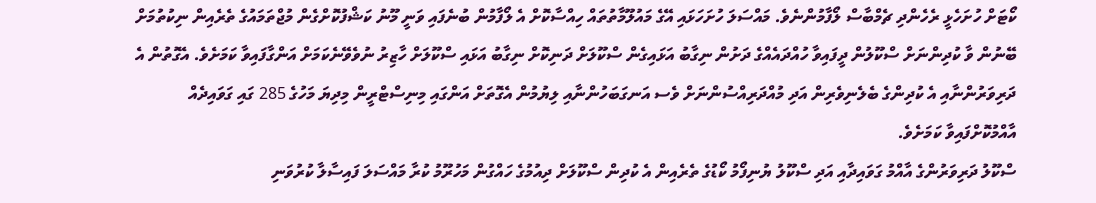ކޯޓަށް ހުށަހެޅީ ރެހެންދި ޗެމްބާސް ލޯފާމުންނެވެ. މައްސަލަ ހުށަހަޅައި އޭގެ މައުލޫމާތުތައް ހިއްސާކޮށް އެ ލޯފާމުން ބުނެފައި ވަނީ މޫނު ކަޝްފުކޮށްގެން މުޖްތަމައުގެ ތެރެއިން ނިކުތުމަށް ބޭނުން ވާ ކުދިންނަށް ސްކޫލުން ދީފައިވާ ހުއްދައެއްގެ ދަށުން ނިގާބު އަޅައިގެން ސްކޫލަށް ދަނިކޮށް ނިގާބު އަޅައި ސްކޫލަށް ހާޒިރު ނުވެވޭނެކަމަށް އަންގާފައިވާ ކަމަށެވެ. އެގޮތުން އެ ދަރިވަރުންނާއި އެ ކުދިންގެ ބެލެނިވެރިން އަދި މުއްދަރިއްސުންނަށް ވެސ އަނގަބަހުންނާއި ލިޔުމުން އެގޮތަށް އަންގައި މިނިސްޓްރީން މިދިޔަ މަހުގެ 285 ގައި ގަވައިދެއް އާއްމުކޮށްފައިވާ ކަމަށެވެ.
ސްކޫލު ދަރިވަރުންގެ އާއްމު ގަވައިދާއި އަދި ސްކޫލު ޔުނިފޯމު ކޯޑުގެ ތެރެއިން އެ ކުދިން ސްކޫލަށް ދިއުމުގެ ހައްގުން މަހުރޫމު ކުރާ މައްސަލަ ފައިސާލާ ކުރުވަނި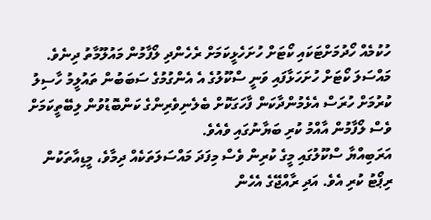ހުކުމެއް ހޯދުމަށްޓަކައި ކޯޓަށް ހުށަހެޅީކަމަށް ރެހެންދި ލޯފާމުން މައުލޫމާތު ދިނެވެ.
މައްސަލަ ކޯޓަށް ހުށަހަޅާފައި ވަނީ ސްކޫލުގެ އެ އެންގުމުގެ ސަބަބުން ތައުލީމު ހާސިލު ކުރުމަށް ހުރަސް އެޅެމުންދާކަން ފާހަގަކޮށް ބެލެނިވެރިންގެ ކަންބޮޑުވުން ލިބޭތީކަމަށް ވެސް ލޯފާމުން އާއްމު ކުރި ބަޔާނުގައި ވެއެވެ.
އަރަބިއްޔާ ސްކޫލުގައި މީގެ ކުރިން ވެސް މިފަދަ މައްސަލަތަކެއް ދިމާވެ، މީޑިއާތަކުން ރިޕޯޓު ކުރި އެވެ. އަދި ރާއްޖޭގެ އެހެން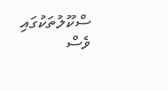ސްކޫލުތަކުގައި ވެސް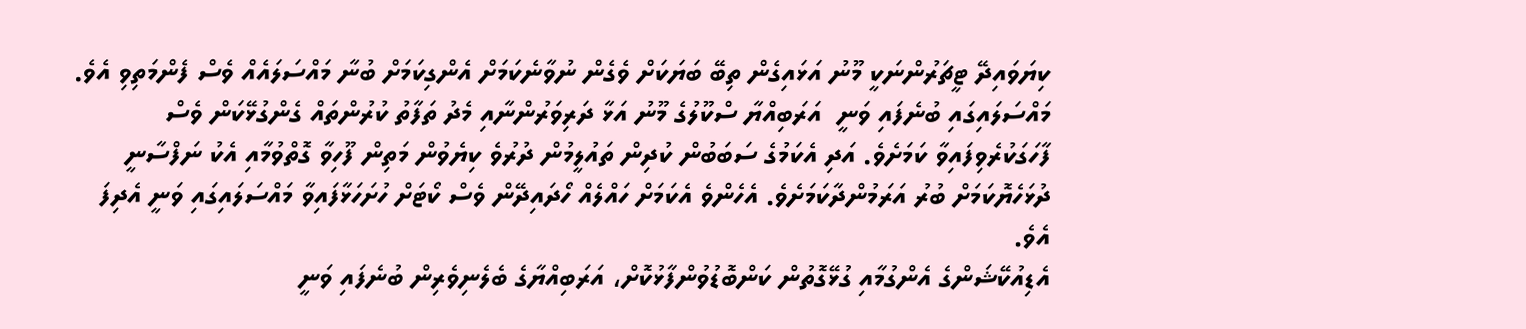ކިޔަވައިދޭ ޓީޗަރުންނަކީ މޫނު އަޅައިގެން ތިބޭ ބަޔަކަށް ވެގެން ނުވާނެކަމަށް އެންގިކަމަށް ބުނާ މައްސަލައެއް ވެސް ފެންމަތިވި އެވެ.
މައްސަލައިގައި ބުނެފައި ވަނީ  އަރަބިއްޔާ ސްކޫލުގެ މޫނު އަޅާ ދަރިވަރުންނާއި މެދު ތަފާތު ކުރުންތައް ގެންގުޅޭކަން ވެސް ފާހަގަކުރެވިފައިވާ ކަމަށެވެ. އަދި އެކަމުގެ ސަބަބުން ކުދިން ތައުލީމުން ދުރުވެ ކިޔެވުން މަތިން ފޫހިވާ ގޮތްވުމާއި އެކު ނަފްސާނީ ދުޅަހެޔޮކަމަށް ބުރު އަރަމުންދާކަމަށެވެ. އެހެންވެ އެކަމަށް ހައްލެއް ހޯދައިދޭން ވެސް ކޯޓަށް ހުށަހަޅާފައިވާ މައްސަލައިގައި ވަނީ އެދިފަ އެވެ.
އެޑިއުކޭޝަންގެ އެންގުމާއި ގުޅޭގޮތުން ކަންބޮޑުވުންފާޅުކޮށް، އަރަބިއްޔާގެ ބެލެނިވެރިން ބުނެފައި ވަނީ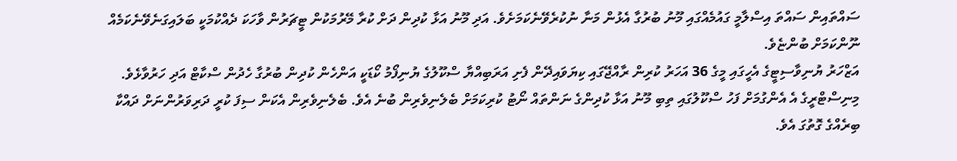ސައްތައިން ސައްތަ އިސްލާމީ ގައުމެއްގައި މޫނު ބުރުގާ އެޅުން މަނާ ނުކުރެވޭނެކަމަށެވެ. އަދި މޫނު އަޅާ ކުދިން ދަށް ކުރާ މޭރުމަކުން ޓީޗަރުން ވާހަކަ ދެއްކުމަކީ ބަލައިގަނެވޭނެކަމެއް ނޫންކަމަށް ބުންޏެވެ.
އަޒްހަރު ޔުނިވާސިޓީގެ އެހީގައި މީގެ 36 އަހަރު ކުރިން ރާއްޖޭގައި ކިޔަވައިދޭން ފެށި އަރަބިއްޔާ ސްކޫލުގެ ޔުނިފޯމު ކޯޑަކީ އަންހެން ކުދިން ބުރުގާ ހެދުން ސްކާޓް އަދި ހަރުވާޅެވެ.
މިނިސްޓްރީގެ އެ އެންގުމަށް ފަހު ސްކޫލުގައި ތިބި މޫނު އަޅާ ކުދިންގެ ނަންތައް ނޯޓު ކުރިކަމަށް ބެލެނިވެރިން ބުނެ އެވެ. ބެލެނިވެރިން އެކަން ސިފަ ކުރީ ދަރިވަރުންނަށް ދައްކާ ބިރެއްގެ ގޮތުގަ އެވެ.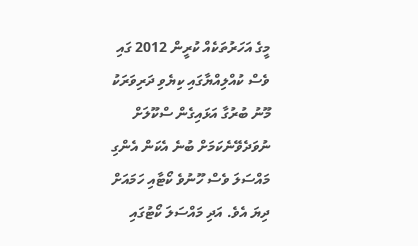މީގެ އަހަރުތަކެއް ކުރީން 2012 ގައި ވެސް ކުއްލިއްޔާގައި ކިޔެވި ދަރިވަރަކު މޫނު ބުރުގާ އަޅައިގެން ސްކޫލަށް ނުވަދެވޭނެކަމަށް ބުނެ އެކަން އެންގި މައްސަލަ ވެސް ހޫނުވެ ކޯޓާއި ހަމައަށް ދިޔަ އެވެ. އަދި މައްސަލަ ކޯޓުގައި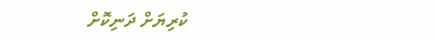ކުރިޔަށް ދަނިކޮށް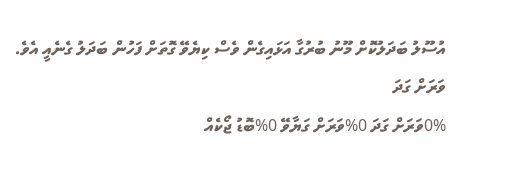އުސޫލު ބަދަލުކޮށް މޫނު ބުރުގާ އަޅައިގެން ވެސް ކިޔެވޭ ގޮތަށް ފަހުން ބަދަލު ގެނެއީ އެވެ.
ވަރަށް ގަދަ
0%ވަރަށް ގަދަ 0%ވަރަށް ގަޔާވޭ 0%ބޮޑު ޖޯކެއް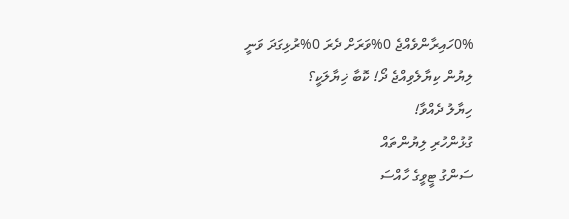0%ހައިރާންވެއްޖެ 0%ވަރަށް ދެރަ 0%ރުޅިގަދަ ވަނީ
ލިޔުން ކިޔާލެވިއްޖެ ދޯ! ކޮބާ ޚިޔާލަކީ؟
ހިޔާލު ދެއްވާ!
ގުޅުންހުރި ލިޔުންތައް
ސަންގު ޓީވީގެ ހާއްސަ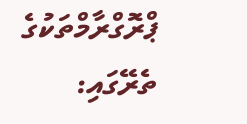ޕްރޮގްރާމްތަކުގެ ތެރޭގައި: